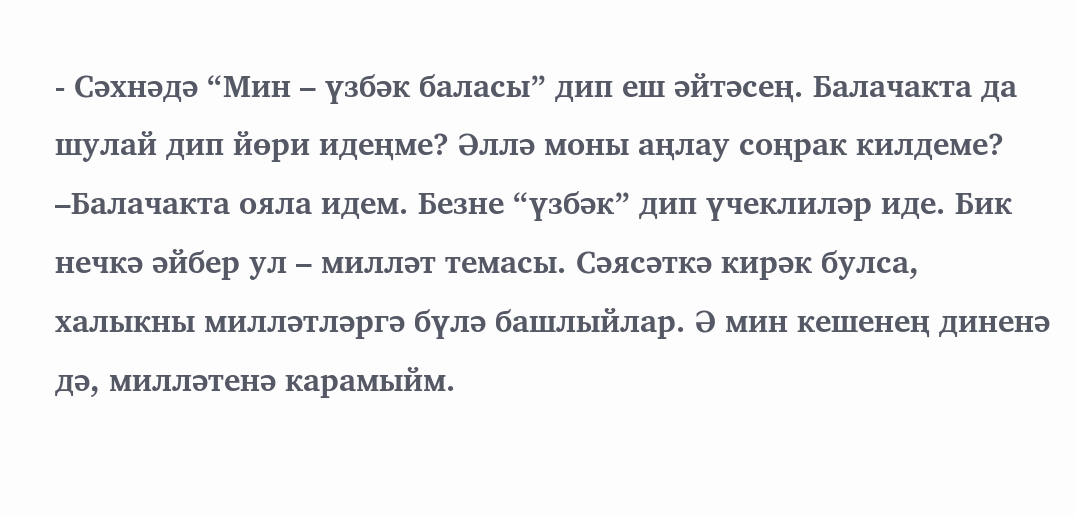- Сәхнәдә “Мин – үзбәк баласы” дип еш әйтәсең. Балачакта да шулай дип йөри идеңме? Әллә моны аңлау соңрак килдеме? –Балачакта ояла идем. Безне “үзбәк” дип үчеклиләр иде. Бик нечкә әйбер ул – милләт темасы. Сәясәткә кирәк булса, халыкны милләтләргә бүлә башлыйлар. Ә мин кешенең диненә дә, милләтенә карамыйм.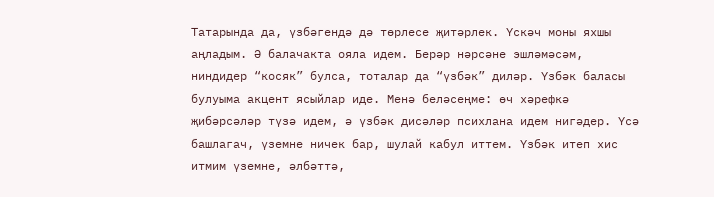Татарында да, үзбәгендә дә төрлесе җитәрлек. Үскәч моны яхшы аңладым. Ә балачакта ояла идем. Берәр нәрсәне эшләмәсәм, ниндидер “косяк” булса, тоталар да “үзбәк” диләр. Үзбәк баласы булуыма акцент ясыйлар иде. Менә беләсеңме: өч хәрефкә җибәрсәләр түзә идем, ә үзбәк дисәләр психлана идем нигәдер. Үсә башлагач, үземне ничек бар, шулай кабул иттем. Үзбәк итеп хис итмим үземне, әлбәттә,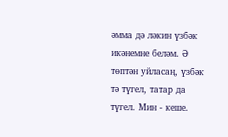әмма дә ләкин үзбәк икәнемне беләм. Ә төптән уйласаң, үзбәк тә түгел, татар да түгел. Мин - кеше.